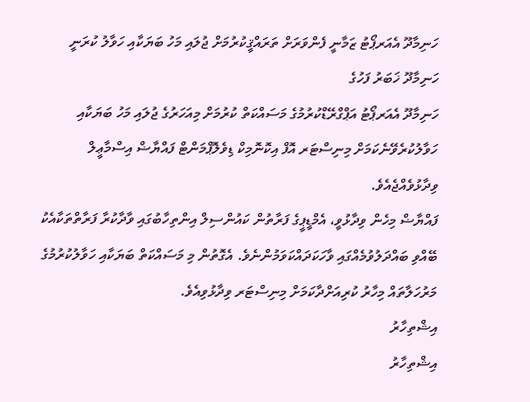ހަނިމާދޫ އެއަރޕޯޓު ޒަމާނީ ފެންވަރަށް ތަރައްޤީކުރުމަށް ޖުލައި މަހު ބަޔަކާއި ހަވާލު ކުރަނީ
ހަނިމާދޫ ޚަބަރު ފަހުގެ
ހަނިމާދޫ އެއަރޕޯޓު އަޕްގްރޭޑްކުރުމުގެ މަސައްކަތް ކުރުމަށް މިއަހަރުގެ ޖުލައި މަހު ބަޔަކާއި ހަވާލުކުރެވޭނެކަމަށް މިނިސްޓަރ އޮފް އިކޮނޮމިކް ޑިވެލޮޕްމަންޓް ފައްޔާޟް އިސްމާޢީލް ވިދާޅުވެއްޖެއެވެ.
ފައްޔާޟް މިހެން ވިދާޅުވީ، އެމްޑީޕީގެ ފަރާތުން ކައުންސިލް އިންތިހާބުގައި ވާދާކުރާ ފަރާތްތަކާއެކު ބޭއްވި ބައްދަލުވުމެއްގައި ވާހަކަދައްކަވަމުންނެވެ. އެގޮތުން މި މަސައްކަތް ބަޔަކާއި ހަވާލުކުރުމުގެ މަރުހަލާތައް މިހާރު ކުރިއަށްދާކަމަށް މިނިސްޓަރ ވިދާޅުވިއެވެ.
އިޝްތިހާރު
އިޝްތިހާރު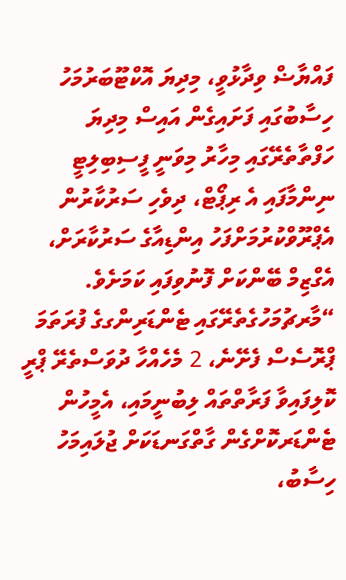ފައްޔާޟް ވިދާޅުވީ، މިދިޔަ އޮކްޓޫބަރުމަހު ހިސާބުގައި ފަށައިގެން އައިސް މިދިޔަ ހަފްތާތެރޭގައި މިހާރު މިވަނީ ފީސިބިލިޓީ ނިންމާފައި އެ ރިޕޯޓް، ދިވެހި ސަރުކާރުން އެޕްރޫވްކުރުމަށްފަހު އިންޑިއާގެ ސަރުކާރަށް، އެގްޒިމް ބޭންކަށް ފޮނުވިފައި ކަމަށެވެ.
“މާރޗުމަހުގެތެރޭގައި ޓެންޑަރިންގގެ ފުރަތަމަ ޕްރޮސެސް ފެށޭނެ، 2 މެހެއްހާ ދުވަސްތެރޭ ޕްރީ ކޮލިފައިވާ ފަރާތްތައް ލިބުނީމައި، އެމީހުން ޓެންޑަރކޮށްގެން ގާތްގަނޑަކަށް ޖުލައިމަހު ހިސާބު،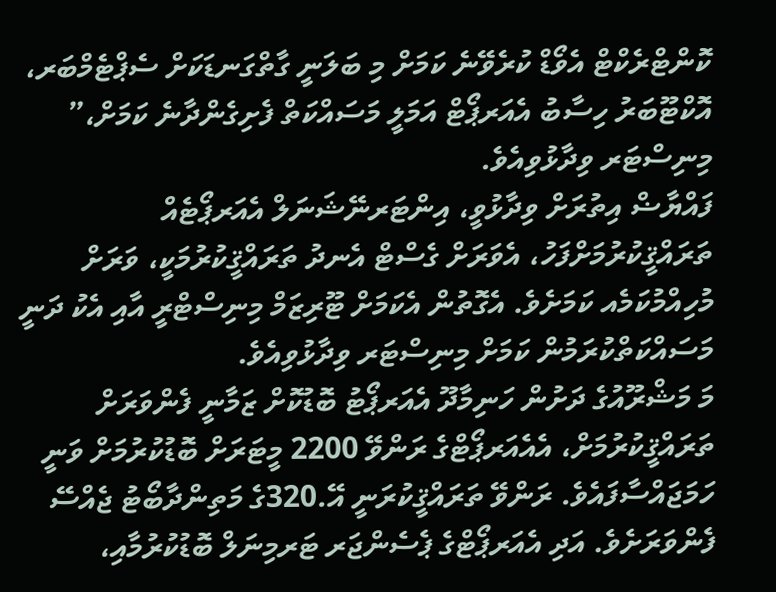ކޮންޓްރެކްޓް އެވޯޑް ކުރެވޭނެ ކަމަށް މި ބަލަނީ ގާތްގަނޑަކަށް ސެޕްޓެމްބަރ، އޮކްޓޫބަރު ހިސާބު އެއަރޕޯޓް އަމަލީ މަސައްކަތް ފެށިގެންދާނެ ކަމަށް،” މިނިސްޓަރ ވިދާޅުވިއެވެ.
ފައްޔާޟް އިތުރަށް ވިދާޅުވީ، އިންޓަރނޭޝަނަލް އެއަރޕޯޓެއް ތަރައްޤީކުރުމަށްފަހު، އެވަރަށް ގެސްޓް އެނދު ތަރައްޤީކުރުމަކީ، ވަރަށް މުހިއްމުކަމެއ ކަމަށެވެ. އެގޮތުން އެކަމަށް ޓޫރިޒަމް މިނިސްޓްރީ އާއި އެކު ދަނީ މަސައްކަތްކުރަމުން ކަމަށް މިނިސްޓަރ ވިދާޅުވިއެވެ.
މަ މަޝްރޫއުގެ ދަށުން ހަނިމާދޫ އެއަރޕޯޓު ބޮޑުކޮށް ޒަމާނީ ފެންވަރަށް ތަރައްޤީކުރުމަށް، އެއެއަރޕޯޓްގެ ރަންވޭ 2200 މީޓަރަށް ބޮޑުކުރުމަށް ވަނީ ހަމަޖައްސާފައެވެ. ރަންވޭ ތަރައްޤީކުރަނީ އޭ.320ގެ މަތިންދާބޯޓު ޖެއްސޭ ފެންވަރަށެވެ. އަދި އެއަރޕޯޓްގެ ޕެސެންޖަރ ޓަރމިނަލް ބޮޑުކުރުމާއި،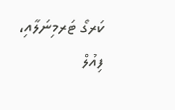ކަރގޯ ޓަރމިނަލާއި، ފިއުލް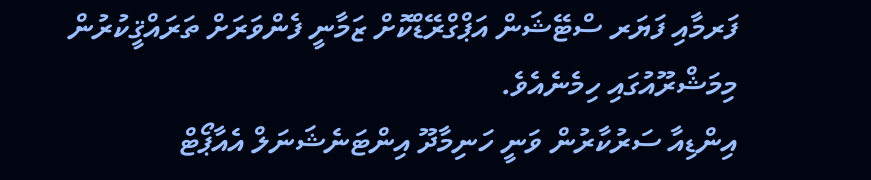ފަރމާއި ފަޔަރ ސްޓޭޝަން އަޕްގްރޭޑްކޮށް ޒަމާނީ ފެންވަރަށް ތަރައްޤީކުރުން މިމަޝްރޫއުގައި ހިމެނެއެވެ.
އިންޑިއާ ސަރުކާރުން ވަނީ ހަނިމާދޫ އިންޓަނެޝަނަލް އެއާޕޯޓް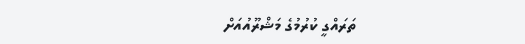ތަރައްގީ ކުރުމުގެ މަޝްރޫއުއަށް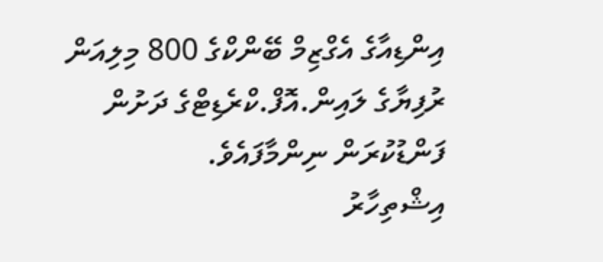އިންޑިއާގެ އެގްޒިމް ބޭންކްގެ 800 މިލިއަން ރުފިޔާގެ ލައިން.އޮފް.ކްރެޑިޓްގެ ދަށުން ފަންޑުކުރަން ނިންމާފައެވެ.
އިޝްތިހާރު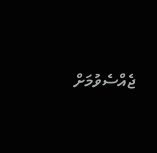ޖެއްސެވުމަށް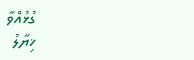ގުޅުއްވާ
ޚިޔާލު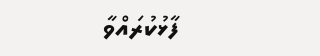ފާޅުކުރައްވާ